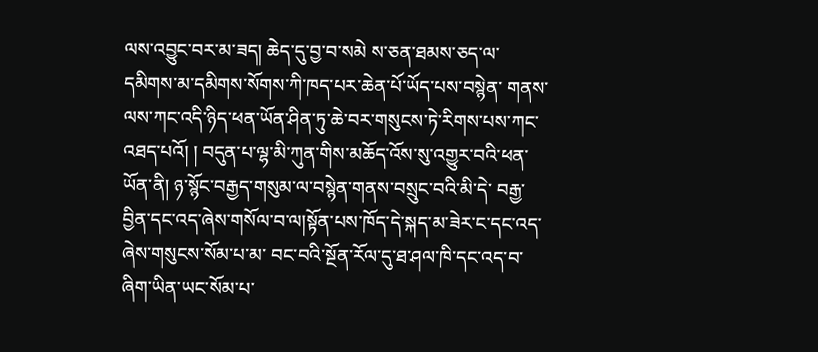ལས་འབྱུང་བར་མ་ཟད། ཆེད་དུ་བྱ་བ་སམེ ས་ཅན་ཐམས་ཅད་ལ་དམིགས་མ་དམིགས་སོགས་ཀི་ཁད་པར་ཆེན་པོ་ཡོད་པས་བསྙེན་ གནས་ལས་ཀང་འདི་ཉིད་ཕན་ཡོན་ཤིན་ཏུ་ཆེ་བར་གསུངས་ཏེ་རིགས་པས་ཀང་འཐད་པའོ། ། བདུན་པ་ལྷ་མི་ཀུན་གིས་མཆོད་འོས་སུ་འགྱུར་བའི་ཕན་ཡོན་ནི། ཉ་སྙོང་བརྒྱད་གསུམ་ལ་བསྙེན་གནས་བསྲུང་བའི་མི་དེ་ བརྒྱ་བྱིན་དང་འད་ཞེས་གསོལ་བ་ལ།སྟོན་པས་ཁོད་དེ་སྐད་མ་ཟེར་ང་དང་འད་ཞེས་གསུངས་སོམ་པ་མ་ བང་བའི་སྔོན་རོལ་དུ་ཐ་ཤལ་ཁི་དང་འད་བ་ཞིག་ཡིན་ཡང་སོམ་པ་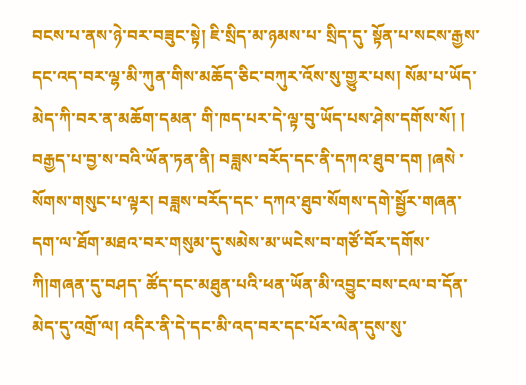བངས་པ་ནས་ཉེ་བར་བཟུང་སྟེ། ཇི་སྲིད་མ་ཉམས་པ་ སྲིད་དུ་ སྟོན་པ་སངས་རྒྱས་དང་འད་བར་ལྷ་མི་ཀུན་གིས་མཆོད་ཅིང་བཀུར་འོས་སུ་གྱུར་པས། སོམ་པ་ཡོད་མེད་ཀི་བར་ན་མཆོག་དམན་ གི་ཁད་པར་དེ་ལྟ་བུ་ཡོད་པས་ཤེས་དགོས་སོ། ། བརྒྱད་པ་བྱ་ས་བའི་ཡོན་ཏན་ནི། བཟླས་བརོད་དང་ནི་དཀའ་ཐུབ་དག །ཞསེ ་སོགས་གསུང་པ་ལྟར། བཟླས་བརོད་དང་ དཀའ་ཐུབ་སོགས་དགེ་སྦྱོར་གཞན་དག་ལ་ཐོག་མཐའ་བར་གསུམ་དུ་སམེས་མ་ཡངེས་བ་གཙོ་བོར་དགོས་ཀི།གཞན་དུ་བཤད་ ཚོད་དང་མཐུན་པའི་ཕན་ཡོན་མི་འབྱུང་བས་ངལ་བ་དོན་མེད་དུ་འགྲོ་ལ། འདིར་ནི་དེ་དང་མི་འད་བར་དང་པོར་ལེན་དུས་སུ་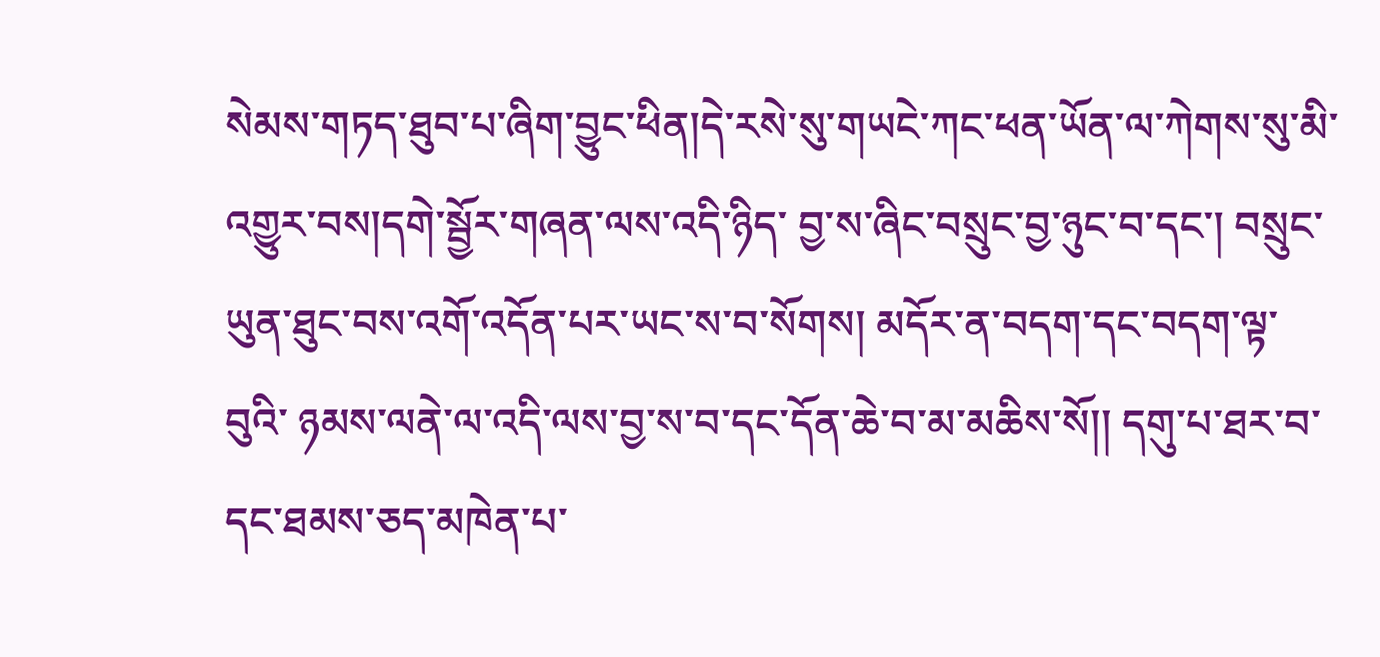སེམས་གཏད་ཐུབ་པ་ཞིག་བྱུང་ཕིན།དེ་རསེ་སུ་གཡངེ་ཀང་ཕན་ཡོན་ལ་ཀེགས་སུ་མི་འགྱུར་བས།དགེ་སྦྱོར་གཞན་ལས་འདི་ཉིད་ བྱ་ས་ཞིང་བསྲུང་བྱ་ཉུང་བ་དང་། བསྲུང་ཡུན་ཐུང་བས་འགོ་འདོན་པར་ཡང་ས་བ་སོགས། མདོར་ན་བདག་དང་བདག་ལྟ་བུའི་ ཉམས་ལནེ་ལ་འདི་ལས་བྱ་ས་བ་དང་དོན་ཆེ་བ་མ་མཆིས་སོ།། དགུ་པ་ཐར་བ་དང་ཐམས་ཅད་མཁེན་པ་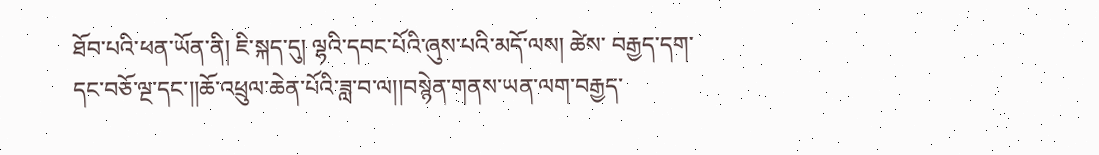ཐོབ་པའི་ཕན་ཡོན་ནི། ཇི་སྐད་དུ། ལྷའི་དབང་པོའི་ཞུས་པའི་མདོ་ལས། ཚེས་ བརྒྱད་དག་དང་བཅོ་ལྔ་དང་།།ཆོ་འཕྲུལ་ཆེན་པོའི་ཟླ་བ་ལ།།བསྙེན་གནས་ཡན་ལག་བརྒྱད་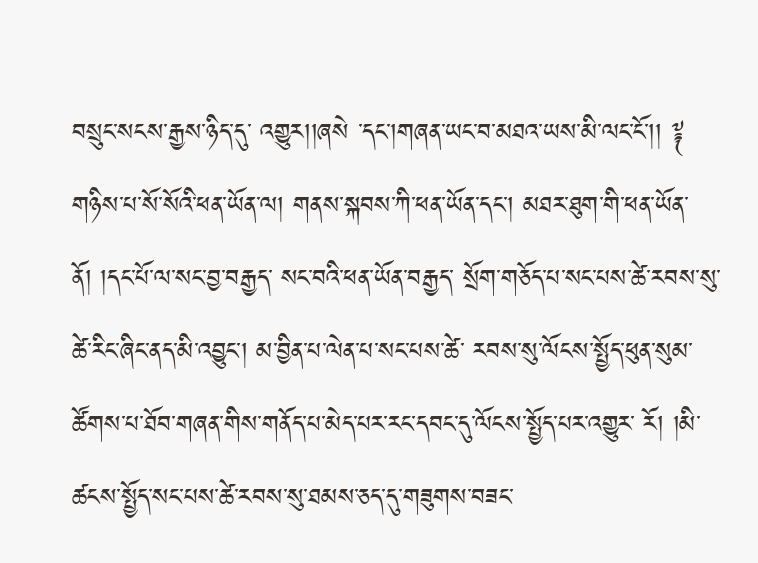བསྲུང་སངས་རྒྱས་ཉིད་དུ་ འགྱུར།།ཞསེ ་དང་།གཞན་ཡང་བ་མཐའ་ཡས་མི་ལང་ངོ་།། ༈ གཉིས་པ་སོ་སོའི་ཕན་ཡོན་ལ། གནས་སྐབས་ཀི་ཕན་ཡོན་དང་། མཐར་ཐུག་གི་ཕན་ཡོན་ནོ། །དང་པོ་ལ་སང་བྱ་བརྒྱད་ སང་བའི་ཕན་ཡོན་བརྒྱད་ སྲོག་གཅོད་པ་སང་པས་ཚེ་རབས་སུ་ཚེ་རིང་ཞིང་ནད་མི་འབྱུང་། མ་བྱིན་པ་ལེན་པ་སང་པས་ཚེ་ རབས་སུ་ལོངས་སྤྱོད་ཕུན་སུམ་ཚོགས་པ་ཐོབ་གཞན་གིས་གནོད་པ་མེད་པར་རང་དབང་དུ་ལོངས་སྤྱོད་པར་འགྱུར་ རོ། །མི་ཚངས་སྤྱོད་སང་པས་ཚེ་རབས་སུ་ཐམས་ཅད་དུ་གཟུགས་བཟང་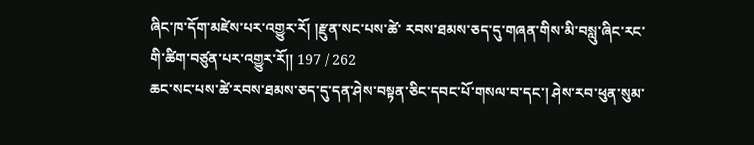ཞིང་ཁ་དོག་མཛེས་པར་འགྱུར་རོ། །རྫུན་སང་པས་ཚེ་ རབས་ཐམས་ཅད་དུ་གཞན་གིས་མི་བསླུ་ཞིང་རང་གི་ཚིག་བཙུན་པར་འགྱུར་རོ།། 197 / 262
ཆང་སང་པས་ཚེ་རབས་ཐམས་ཅད་དུ་དན་ཤེས་བསྟན་ཅིང་དབང་པོ་གསལ་བ་དང་། ཤེས་རབ་ཕུན་སུམ་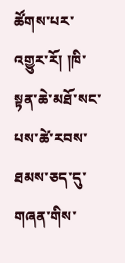ཚོགས་པར་འགྱུར་རོ། །ཁི་སྟན་ཆེ་མཐོ་སང་པས་ཚེ་རབས་ཐམས་ཅད་དུ་གཞན་གིས་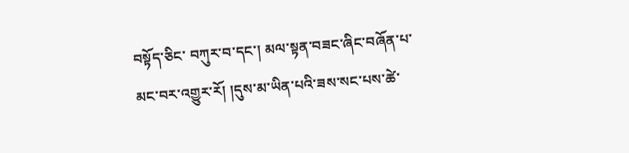བསྟོད་ཅིང་ བཀུར་བ་དང་། མལ་སྟན་བཟང་ཞིང་བཞོན་པ་མང་བར་འགྱུར་རོ། །དུས་མ་ཡིན་པའི་ཟས་སང་པས་ཚེ་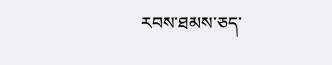རབས་ཐམས་ཅད་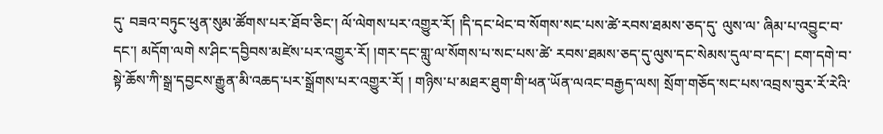དུ་ བཟའ་བཏུང་ཕུན་སུམ་ཚོགས་པར་ཐོབ་ཅིང་། ལོ་ལེགས་པར་འགྱུར་རོ། །དི་དང་ཕེང་བ་སོགས་སང་པས་ཚེ་རབས་ཐམས་ཅད་དུ་ ལུས་ལ་ ཞིམ་པ་འབྱུང་བ་དང་། མདོག་ལགེ ས་ཤིང་དབྱིབས་མཛེས་པར་འགྱུར་རོ། །གར་དང་གླུ་ལ་སོགས་པ་སང་པས་ཚེ་ རབས་ཐམས་ཅད་དུ་ལུས་དང་སེམས་དུལ་བ་དང་། ངག་དགེ་བ་སྟེ་ཆོས་ཀི་སྒྲ་དབྱངས་རྒྱུན་མི་འཆད་པར་སྒྲོགས་པར་འགྱུར་རོ། ། གཉིས་པ་མཐར་ཐུག་གི་ཕན་ཡོན་ལའང་བརྒྱད་ལས། སྲོག་གཅོད་སང་པས་འབྲས་བུར་རོ་རེའི་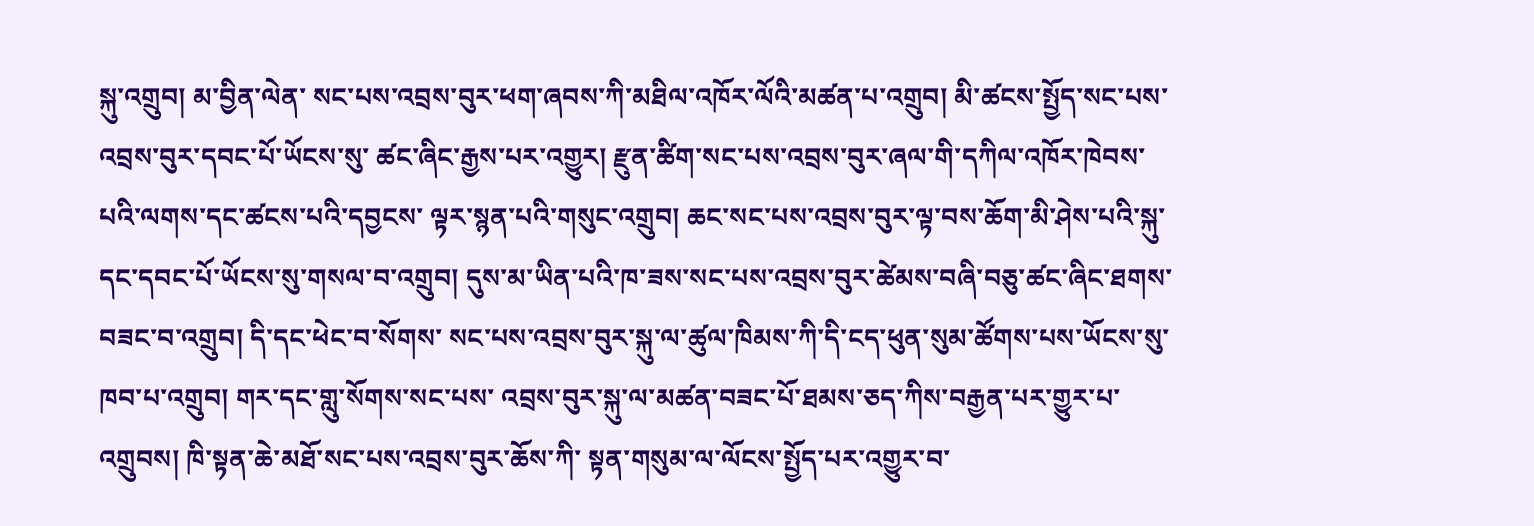སྐུ་འགྲུབ། མ་བྱིན་ལེན་ སང་པས་འབྲས་བུར་ཕག་ཞབས་ཀི་མཐིལ་འཁོར་ལོའི་མཚན་པ་འགྲུབ། མི་ཚངས་སྤྱོད་སང་པས་འབྲས་བུར་དབང་པོ་ཡོངས་སུ་ ཚང་ཞིང་རྒྱས་པར་འགྱུར། རྫུན་ཚིག་སང་པས་འབྲས་བུར་ཞལ་གི་དཀིལ་འཁོར་ཁེབས་པའི་ལགས་དང་ཚངས་པའི་དབྱངས་ ལྟར་སྙན་པའི་གསུང་འགྲུབ། ཆང་སང་པས་འབྲས་བུར་ལྟ་བས་ཆོག་མི་ཤེས་པའི་སྐུ་དང་དབང་པོ་ཡོངས་སུ་གསལ་བ་འགྲུབ། དུས་མ་ཡིན་པའི་ཁ་ཟས་སང་པས་འབྲས་བུར་ཚེམས་བཞི་བཅུ་ཚང་ཞིང་ཐགས་བཟང་བ་འགྲུབ། དི་དང་ཕེང་བ་སོགས་ སང་པས་འབྲས་བུར་སྐུ་ལ་ཚུལ་ཁིམས་ཀི་དི་ངད་ཕུན་སུམ་ཚོགས་པས་ཡོངས་སུ་ཁབ་པ་འགྲུབ། གར་དང་གླུ་སོགས་སང་པས་ འབྲས་བུར་སྐུ་ལ་མཚན་བཟང་པོ་ཐམས་ཅད་ཀིས་བརྒྱན་པར་གྱུར་པ་འགྲུབས། ཁི་སྟན་ཆེ་མཐོ་སང་པས་འབྲས་བུར་ཆོས་ཀི་ སྟན་གསུམ་ལ་ལོངས་སྤྱོད་པར་འགྱུར་བ་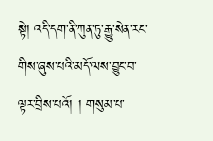སྟེ། འདི་དག་ནི་ཀུན་ཏུ་རྒྱུ་སེན་རང་གིས་ཞུས་པའི་མདོ་ལས་བྱུང་བ་ལྟར་བྲིས་པའོ། ། གསུམ་པ་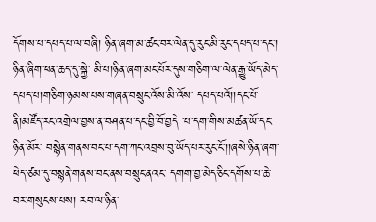དོགས་པ་དཔད་པ་ལ་བཞི། ཉིན་ཞག་མ་ཚང་བར་ལེན་དུ་རུང་མི་རུང་དཔད་པ་དང་། ཉིན་ཞིག་ཕན་ཆད་དུ་སྐྱེ་ མི་པ།ཉིན་ཞག་མང་པོར་དུས་གཅིག་ལ་ལེན་རྒྱུ་ཡོད་མེད་དཔད་པ།གཅིག་ཉམས་པས་གཞན་བསྲུང་འོས་མི་འོས་ དཔད་པའོ།།དང་པོ་ནི།མཛོད་རང་འགྲེལ་བྱས་ན་བཤན་པ་དང་བྱི་བོ་བྱདེ ་པ་དག་གིས་མཚན་ཡོ་དང་ཉིན་མོར་ བསྙེན་གནས་བང་པ་དག་ཀང་འབྲས་བུ་ཡོད་པར་རུང་ངོ་།།ཞསེ་ཉིན་ཞག་ཕེད་ཙམ་དུ་བསྙནེ་གནས་བང་ནས་བསྲུང་ནའང་ དགག་བྱ་མེད་ཅིང་དགོས་པ་ཆེ་བར་གསུངས་པས། རབ་ལ་ཉིན་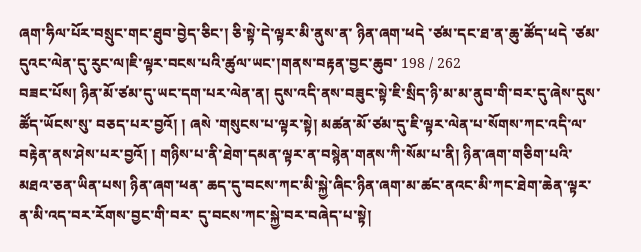ཞག་ཧིལ་པོར་བསྲུང་གང་ཐུབ་བྱེད་ཅིང་། ཅི་སྟེ་དེ་ལྟར་མི་ནུས་ན་ ཉིན་ཞག་ཕདེ ་ཙམ་དང་ཐ་ན་ཆུ་ཚོད་ཕདེ ་ཙམ་དུའང་ལེན་དུ་རུང་ལ།ཇི་ལྟར་བངས་པའི་ཚུལ་ཡང་།གནས་བརྟན་བྱང་ཆུབ་ 198 / 262
བཟང་པོས། ཉིན་མོ་ཙམ་དུ་ཡང་དག་པར་ལེན་ན། དུས་འདི་ནས་བཟུང་སྟེ་ཇི་སྲིད་ཉི་མ་མ་ནུབ་གི་བར་དུ་ཞེས་དུས་ཚོད་ཡོངས་སུ་ བཅད་པར་བྱའོ། ། ཞསེ ་གསུངས་པ་ལྟར་སྟེ། མཚན་མོ་ཙམ་དུ་ཇི་ལྟར་ལེན་པ་སོགས་ཀང་འདི་ལ་བརྟེན་ནས་ཤེས་པར་བྱའོ། ། གཉིས་པ་ནི་ཐེག་དམན་ལྟར་ན་བསྙེན་གནས་ཀི་སོམ་པ་ནི། ཉིན་ཞག་གཅིག་པའི་མཐའ་ཅན་ཡིན་པས། ཉིན་ཞག་ཕན་ ཆད་དུ་བངས་ཀང་མི་སྐྱེ་ཞིང་ཉིན་ཞག་མ་ཚང་ནའང་མི་ཀང་ཐེག་ཆེན་ལྟར་ན་མི་འད་བར་རོགས་བྱང་གི་བར་ དུ་བངས་ཀང་སྐྱེ་བར་བཞེད་པ་སྟེ།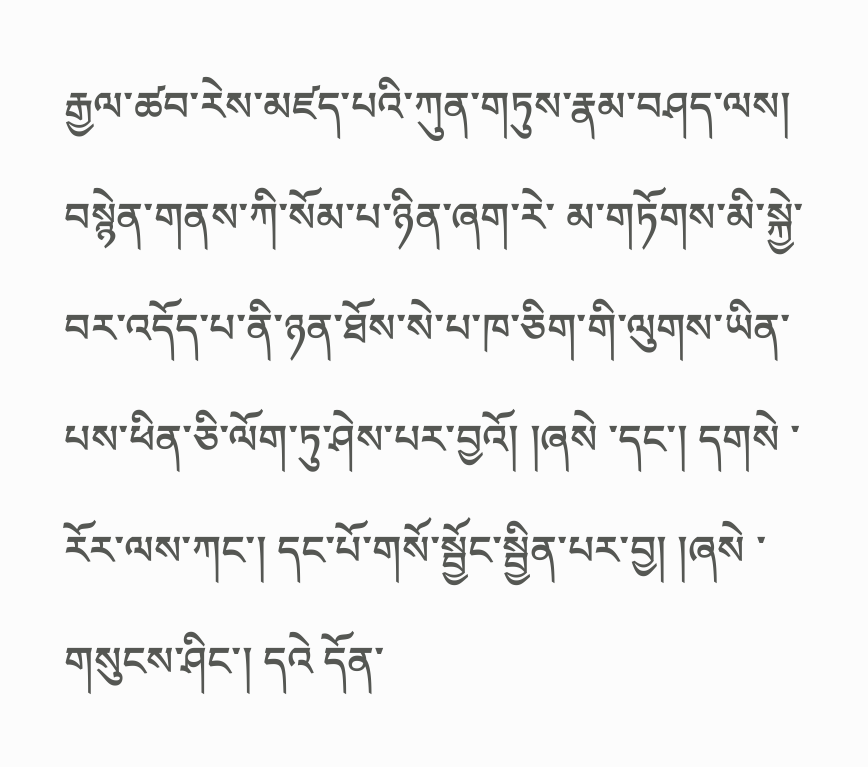རྒྱལ་ཚབ་རེས་མཛད་པའི་ཀུན་གཏུས་རྣམ་བཤད་ལས། བསྙེན་གནས་ཀི་སོམ་པ་ཉིན་ཞག་རེ་ མ་གཏོགས་མི་སྐྱེ་བར་འདོད་པ་ནི་ཉན་ཐོས་སེ་པ་ཁ་ཅིག་གི་ལུགས་ཡིན་པས་ཕིན་ཅི་ལོག་ཏུ་ཤེས་པར་བྱའོ། །ཞསེ ་དང་། དགསེ ་ རོར་ལས་ཀང་། དང་པོ་གསོ་སྦྱོང་སྦྱིན་པར་བྱ། །ཞསེ ་གསུངས་ཤིང་། དའེ དོན་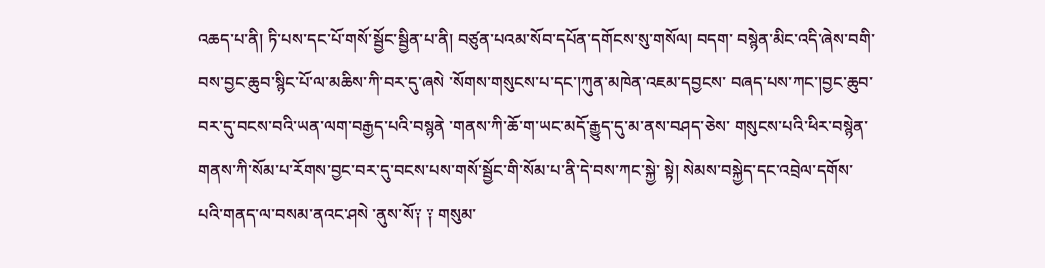འཆད་པ་ནི། ཏི་པས་དང་པོ་གསོ་སྦྱོང་སྦྱིན་པ་ནི། བཙུན་པའམ་སོབ་དཔོན་དགོངས་སུ་གསོལ། བདག་ བསྙེན་མིང་འདི་ཞེས་བགི་བས་བྱང་ཆུབ་སྙིང་པོ་ལ་མཆིས་ཀི་བར་དུ་ཞསེ ་སོགས་གསུངས་པ་དང་།ཀུན་མཁེན་འཇམ་དབྱངས་ བཞད་པས་ཀང་།བྱང་ཆུབ་བར་དུ་བངས་བའི་ཡན་ལག་བརྒྱད་པའི་བསྙནེ ་གནས་ཀི་ཆོ་ག་ཡང་མདོ་རྒྱུད་དུ་མ་ནས་བཤད་ཅེས་ གསུངས་པའི་ཕིར་བསྙེན་གནས་ཀི་སོམ་པ་རོགས་བྱང་བར་དུ་བངས་པས་གསོ་སྦྱོང་གི་སོམ་པ་ནི་དེ་བས་ཀང་སྐྱེ་ སྟེ། སེམས་བསྐྱེད་དང་འབྲེལ་དགོས་པའི་གནད་ལ་བསམ་ནའང་ཤསེ ་ནུས་སོ༑ ༑ གསུམ་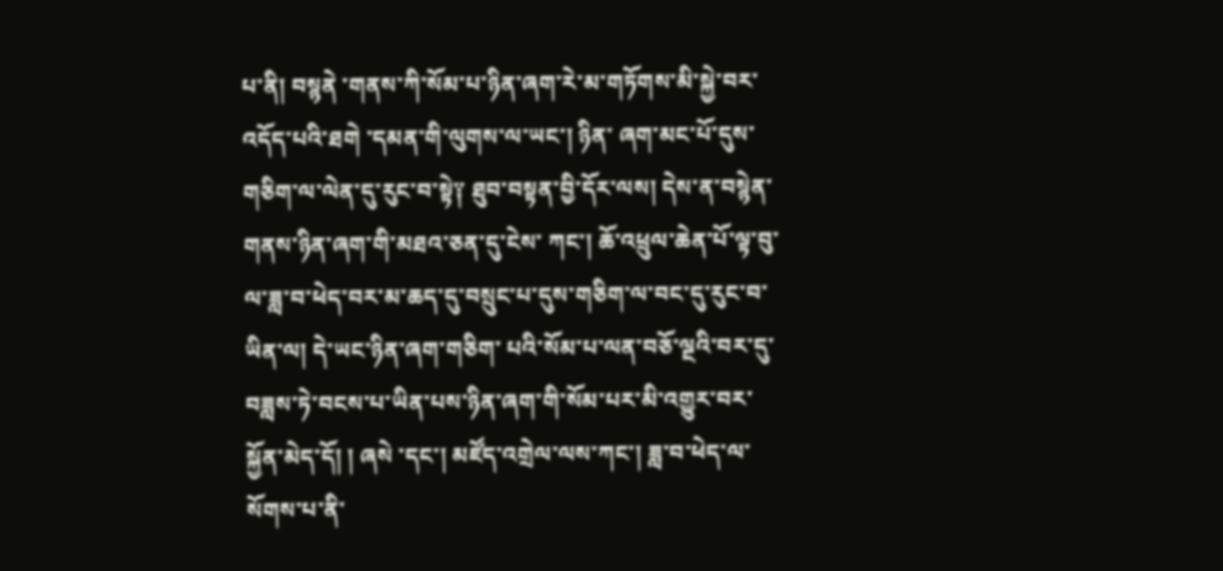པ་ནི། བསྙནེ ་གནས་ཀི་སོམ་པ་ཉིན་ཞག་རེ་མ་གཏོགས་མི་སྐྱེ་བར་འདོད་པའི་ཐགེ ་དམན་གི་ལུགས་ལ་ཡང་། ཉིན་ ཞག་མང་པོ་དུས་གཅིག་ལ་ལེན་དུ་རུང་བ་སྟེ༑ ཐུབ་བསྟན་བྱི་དོར་ལས། དེས་ན་བསྙེན་གནས་ཉིན་ཞག་གི་མཐའ་ཅན་དུ་ངེས་ ཀང་། ཆོ་འཕྲུལ་ཆེན་པོ་ལྟ་བུ་ལ་ཟླ་བ་ཕེད་བར་མ་ཆད་དུ་བསྲུང་པ་དུས་གཅིག་ལ་བང་དུ་རུང་བ་ཡིན་ལ། དེ་ཡང་ཉིན་ཞག་གཅིག་ པའི་སོམ་པ་ལན་བཅོ་ལྔའི་བར་དུ་བཟླས་ཏེ་བངས་པ་ཡིན་པས་ཉིན་ཞག་གི་སོམ་པར་མི་འགྱུར་བར་སྐྱོན་མེད་དོ། ། ཞསེ ་དང་། མཛོད་འགྲེལ་ལས་ཀང་། ཟླ་བ་ཕེད་ལ་སོགས་པ་ནི་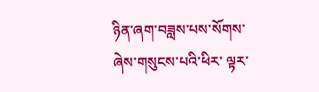ཉིན་ཞག་བཟླས་པས་སོགས་ཞེས་གསུངས་པའི་ཕིར་ ལྟར་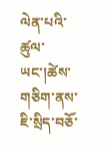ལེན་པའི་ཚུལ་ཡང་།ཚེས་གཅིག་ནས་ཇི་སྲིད་བཅོ་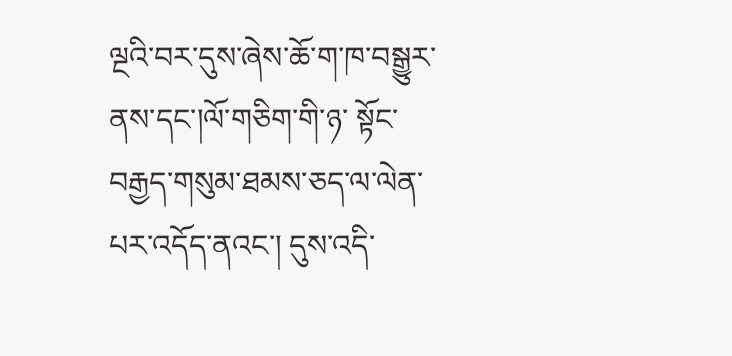ལྔའི་བར་དུས་ཞེས་ཆོ་ག་ཁ་བསྒྱུར་ནས་དང་།ལོ་གཅིག་གི་ཉ་ སྟོང་བརྒྱད་གསུམ་ཐམས་ཅད་ལ་ལེན་པར་འདོད་ནའང་། དུས་འདི་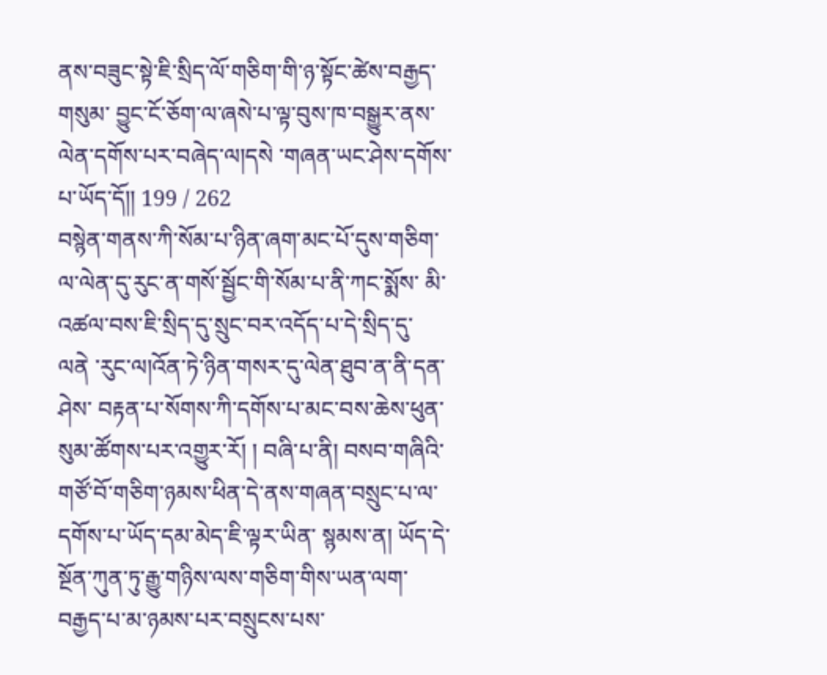ནས་བཟུང་སྟེ་ཇི་སྲིད་ལོ་གཅིག་གི་ཉ་སྟོང་ཚེས་བརྒྱད་གསུམ་ བྱུང་ངོ་ཅོག་ལ་ཞསེ་པ་ལྟ་བུས་ཁ་བསྒྱུར་ནས་ལེན་དགོས་པར་བཞེད་ལ།དསེ ་གཞན་ཡང་ཤེས་དགོས་པ་ཡོད་དོ།། 199 / 262
བསྙེན་གནས་ཀི་སོམ་པ་ཉིན་ཞག་མང་པོ་དུས་གཅིག་ལ་ལེན་དུ་རུང་ན་གསོ་སྦྱོང་གི་སོམ་པ་ནི་ཀང་སྨོས་ མི་འཚལ་བས་ཇི་སྲིད་དུ་སྲུང་བར་འདོད་པ་དེ་སྲིད་དུ་ལནེ ་རུང་ལ།འོན་ཏེ་ཉིན་གསར་དུ་ལེན་ཐུབ་ན་ནི་དན་ཤེས་ བརྟན་པ་སོགས་ཀི་དགོས་པ་མང་བས་ཆེས་ཕུན་སུམ་ཚོགས་པར་འགྱུར་རོ། ། བཞི་པ་ནི། བསབ་གཞིའི་གཙོ་བོ་གཅིག་ཉམས་ཕིན་དེ་ནས་གཞན་བསྲུང་པ་ལ་དགོས་པ་ཡོད་དམ་མེད་ཇི་ལྟར་ཡིན་ སྙམས་ན། ཡོད་དེ་སྔོན་ཀུན་ཏུ་རྒྱུ་གཉིས་ལས་གཅིག་གིས་ཡན་ལག་བརྒྱད་པ་མ་ཉམས་པར་བསྲུངས་པས་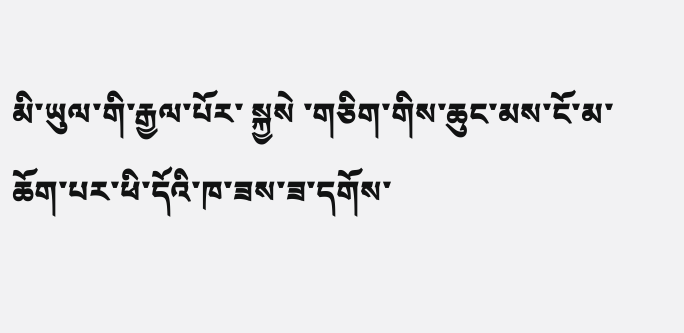མི་ཡུལ་གི་རྒྱལ་པོར་ སྐྱསེ ་གཅིག་གིས་ཆུང་མས་ངོ་མ་ཆོག་པར་ཕི་དོའི་ཁ་ཟས་ཟ་དགོས་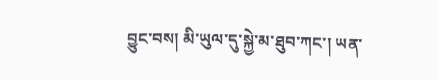བྱུང་བས། མི་ཡུལ་དུ་སྐྱེ་མ་ཐུབ་ཀང་། ཡན་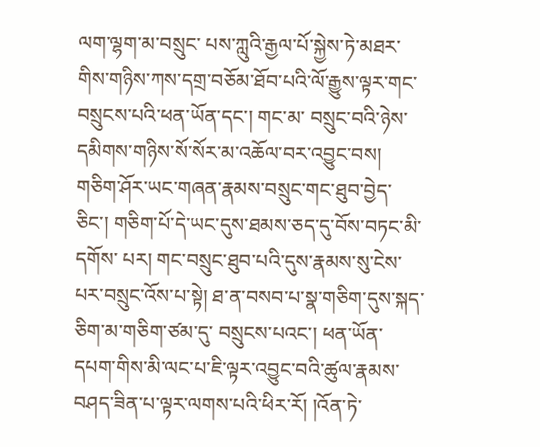ལག་ལྷག་མ་བསྲུང་ པས་ཀླུའི་རྒྱལ་པོ་སྐྱེས་ཏེ་མཐར་གིས་གཉིས་ཀས་དགྲ་བཅོམ་ཐོབ་པའི་ལོ་རྒྱུས་ལྟར་གང་བསྲུངས་པའི་ཕན་ཡོན་དང་། གང་མ་ བསྲུང་བའི་ཉེས་དམིགས་གཉིས་སོ་སོར་མ་འཆོལ་བར་འབྱུང་བས། གཅིག་ཤོར་ཡང་གཞན་རྣམས་བསྲུང་གང་ཐུབ་བྱེད་ཅིང་། གཅིག་པོ་དེ་ཡང་དུས་ཐམས་ཅད་དུ་བོས་བཏང་མི་དགོས་ པར། གང་བསྲུང་ཐུབ་པའི་དུས་རྣམས་སུ་ངེས་པར་བསྲུང་འོས་པ་སྟེ། ཐ་ན་བསབ་པ་སྣ་གཅིག་དུས་སྐད་ཅིག་མ་གཅིག་ཙམ་དུ་ བསྲུངས་པའང་། ཕན་ཡོན་དཔག་གིས་མི་ལང་པ་ཇི་ལྟར་འབྱུང་བའི་ཚུལ་རྣམས་བཤད་ཟིན་པ་ལྟར་ལགས་པའི་ཕིར་རོ། །འོན་ཏེ་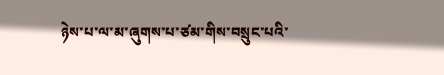ཉེས་པ་ལ་མ་ཞུགས་པ་ཙམ་གིས་བསྲུང་པའི་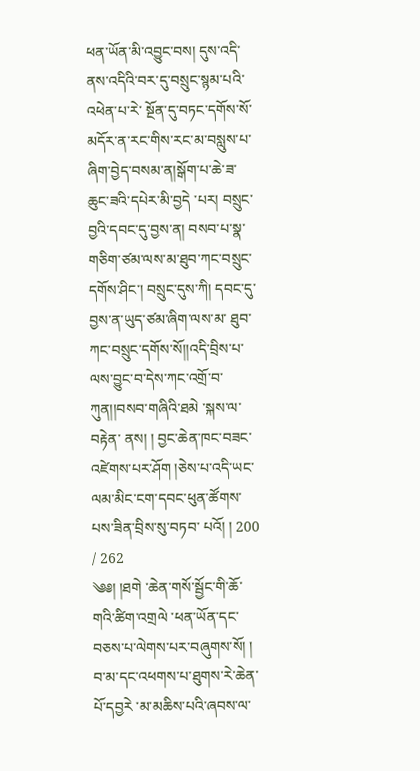ཕན་ཡོན་མི་འབྱུང་བས། དུས་འདི་ནས་འདིའི་བར་དུ་བསྲུང་སྙམ་པའི་འཕེན་པ་རེ་ སྔོན་དུ་བཏང་དགོས་སོ་མདོར་ན་རང་གིས་རང་མ་བསླུས་པ་ཞིག་བྱེད་བསམ་ན།སྒོག་པ་ཆེ་ཟ་ཆུང་ཟའི་དཔེར་མི་བྱདེ ་པར། བསྲུང་བྱའི་དབང་དུ་བྱས་ན། བསབ་པ་སྣ་གཅིག་ཙམ་ལས་མ་ཐུབ་ཀང་བསྲུང་དགོས་ཤིང་། བསྲུང་དུས་ཀི། དབང་དུ་བྱས་ན་ཡུད་ཙམ་ཞིག་ལས་མ་ ཐུབ་ཀང་བསྲུང་དགོས་སོ།།འདི་བྲིས་པ་ལས་བྱུང་བ་དེས་ཀང་འགྲོ་བ་ཀུན།།བསབ་གཞིའི་ཐམེ ་སྐས་ལ་བརྟེན་ ནས། ། བྱང་ཆེན་ཁང་བཟང་འཛེགས་པར་ཤོག །ཅེས་པ་འདི་ཡང་ལམ་མིང་ངག་དབང་ཕུན་ཚོགས་པས་ཟིན་བྲིས་སུ་བཏབ་ པའོ། ། 200 / 262
༄༅། །ཐགེ ་ཆེན་གསོ་སྦྱོང་གི་ཆོ་གའི་ཚིག་འགྲལེ ་ཕན་ཡོན་དང་བཅས་པ་ལེགས་པར་བཞུགས་སོ། ། བ་མ་དང་འཕགས་པ་ཐུགས་རེ་ཆེན་པོ་དབྱརེ ་མ་མཆིས་པའི་ཞབས་ལ་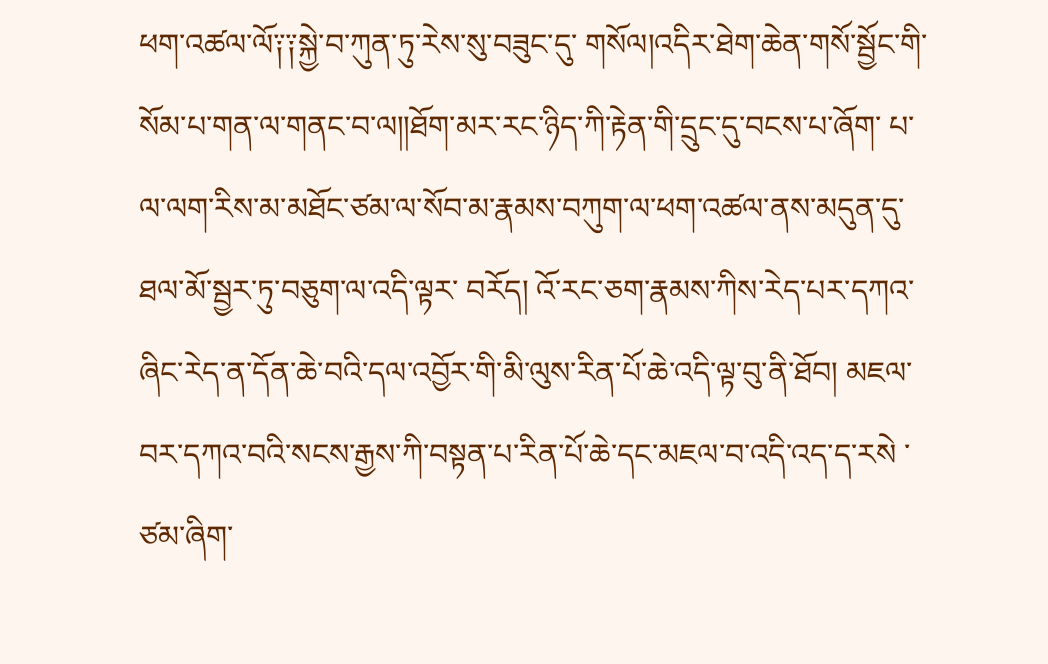ཕག་འཚལ་ལོ༑༑སྐྱེ་བ་ཀུན་ཏུ་རེས་སུ་བཟུང་དུ་ གསོལ།འདིར་ཐེག་ཆེན་གསོ་སྦྱོང་གི་སོམ་པ་གན་ལ་གནང་བ་ལ།།ཐོག་མར་རང་ཉིད་ཀི་རྟེན་གི་དྲུང་དུ་བངས་པ་ཞོག་ པ་ལ་ལག་རིས་མ་མཐོང་ཙམ་ལ་སོབ་མ་རྣམས་བཀུག་ལ་ཕག་འཚལ་ནས་མདུན་དུ་ཐལ་མོ་སྦྱར་ཏུ་བཅུག་ལ་འདི་ལྟར་ བརོད། འོ་རང་ཅག་རྣམས་ཀིས་རེད་པར་དཀའ་ཞིང་རེད་ན་དོན་ཆེ་བའི་དལ་འབྱོར་གི་མི་ལུས་རིན་པོ་ཆེ་འདི་ལྟ་བུ་ནི་ཐོབ། མཇལ་བར་དཀའ་བའི་སངས་རྒྱས་ཀི་བསྟན་པ་རིན་པོ་ཆེ་དང་མཇལ་བ་འདི་འད་ད་རསེ ་ཙམ་ཞིག་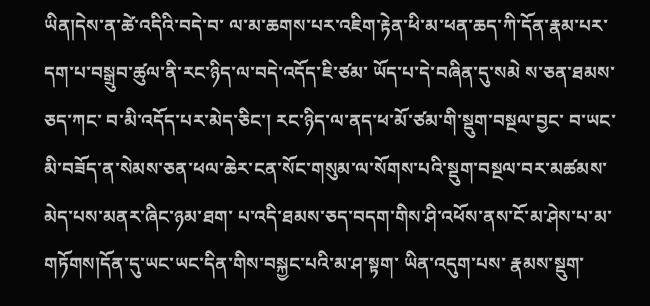ཡིན།དེས་ན་ཚེ་འདིའི་བདེ་བ་ ལ་མ་ཆགས་པར་འཇིག་རྟེན་ཕི་མ་ཕན་ཆད་ཀི་དོན་རྣམ་པར་དག་པ་བསྒྲུབ་ཚུལ་ནི་རང་ཉིད་ལ་བདེ་འདོད་ཇི་ཙམ་ ཡོད་པ་དེ་བཞིན་དུ་སམེ ས་ཅན་ཐམས་ཅད་ཀང་ བ་མི་འདོད་པར་མེད་ཅིང་། རང་ཉིད་ལ་ནད་ཕ་མོ་ཙམ་གི་སྡུག་བསྔལ་བྱང་ བ་ཡང་མི་བཟོད་ན་སེམས་ཅན་ཕལ་ཆེར་ངན་སོང་གསུམ་ལ་སོགས་པའི་སྡུག་བསྔལ་བར་མཚམས་མེད་པས་མནར་ཞིང་ཉམ་ཐག་ པ་འདི་ཐམས་ཅད་བདག་གིས་ཤི་འཕོས་ནས་ངོ་མ་ཤེས་པ་མ་གཏོགས།དོན་དུ་ཡང་ཡང་དིན་གིས་བསྐྱང་པའི་མ་ཤ་སྟག་ ཡིན་འདུག་པས་ རྣམས་སྡུག་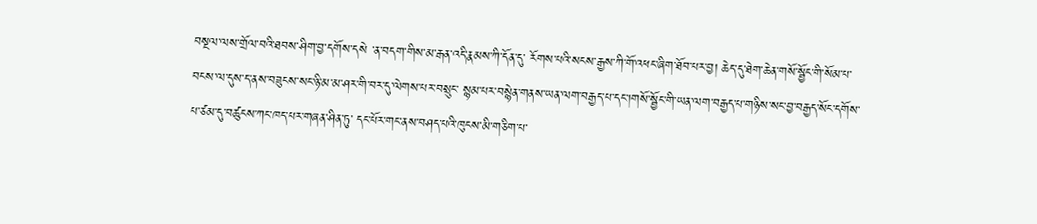བསྔལ་ལས་གྲོལ་བའི་ཐབས་ཤིག་བྱ་དགོས་དསེ ་ན་བདག་གིས་མ་རྒན་འདི་རྣམས་ཀི་དོན་དུ་ རོགས་པའི་སངས་རྒྱས་ཀི་གོ་འཕང་ཞིག་ཐོབ་པར་བྱ། ཆེད་དུ་ཐེག་ཆེན་གསོ་སྦྱོང་གི་སོམ་པ་བངས་ལ་དུས་ད་ནས་བཟུངས་སང་ཉི་མ་མ་ཤར་གི་བར་དུ་ལེགས་པར་བསྲུང་ སྙམ་པར་བསྙེན་གནས་ཡན་ལག་བརྒྱད་པ་དང་།གསོ་སྦྱོང་གི་ཡན་ལག་བརྒྱད་པ་གཉིས་སང་བྱ་བརྒྱད་སོང་དགོས་ པ་ཙམ་དུ་བཚུངས་ཀང་ཁད་པར་གཞན་ཤིན་ཏུ་ དང་པོར་གང་ནས་བཤད་པའི་ཁུངས་མི་གཅིག་པ་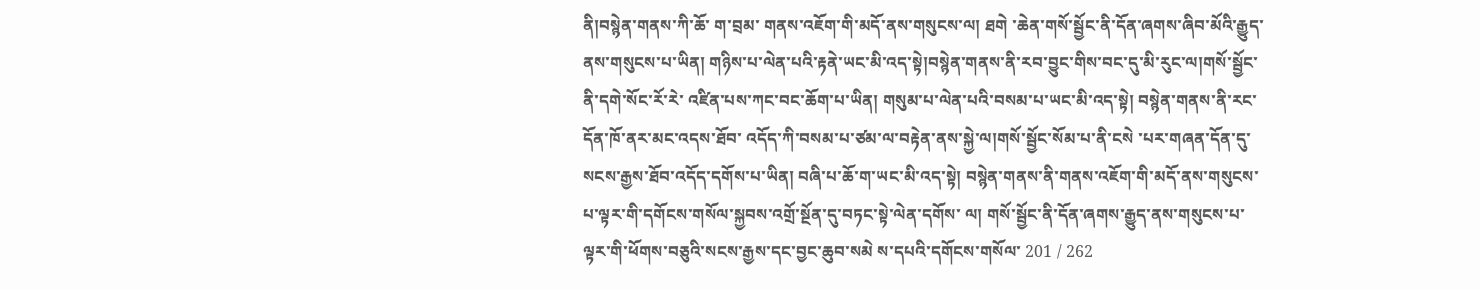ནི།བསྙེན་གནས་ཀི་ཆོ་ ག་བྲམ་ གནས་འཇོག་གི་མདོ་ནས་གསུངས་ལ། ཐགེ ་ཆེན་གསོ་སྦྱོང་ནི་དོན་ཞགས་ཞིབ་མོའི་རྒྱུད་ནས་གསུངས་པ་ཡིན། གཉིས་པ་ལེན་པའི་རྟནེ་ཡང་མི་འད་སྟེ།བསྙེན་གནས་ནི་རབ་བྱུང་གིས་བང་དུ་མི་རུང་ལ།གསོ་སྦྱོང་ནི་དགེ་སོང་རོ་རེ་ འཛིན་པས་ཀང་བང་ཆོག་པ་ཡིན། གསུམ་པ་ལེན་པའི་བསམ་པ་ཡང་མི་འད་སྟེ། བསྙེན་གནས་ནི་རང་དོན་ཁོ་ནར་མང་འདས་ཐོབ་ འདོད་ཀི་བསམ་པ་ཙམ་ལ་བརྟེན་ནས་སྐྱེ་ལ།གསོ་སྦྱོང་སོམ་པ་ནི་ངསེ ་པར་གཞན་དོན་དུ་སངས་རྒྱས་ཐོབ་འདོད་དགོས་པ་ཡིན། བཞི་པ་ཆོ་ག་ཡང་མི་འད་སྟེ། བསྙེན་གནས་ནི་གནས་འཇོག་གི་མདོ་ནས་གསུངས་པ་ལྟར་གི་དགོངས་གསོལ་སྐྱབས་འགྲོ་སྔོན་དུ་བཏང་སྟེ་ལེན་དགོས་ ལ། གསོ་སྦྱོང་ནི་དོན་ཞགས་རྒྱུད་ནས་གསུངས་པ་ལྟར་གི་ཕོགས་བཅུའི་སངས་རྒྱས་དང་བྱང་ཆུབ་སམེ ས་དཔའི་དགོངས་གསོལ་ 201 / 262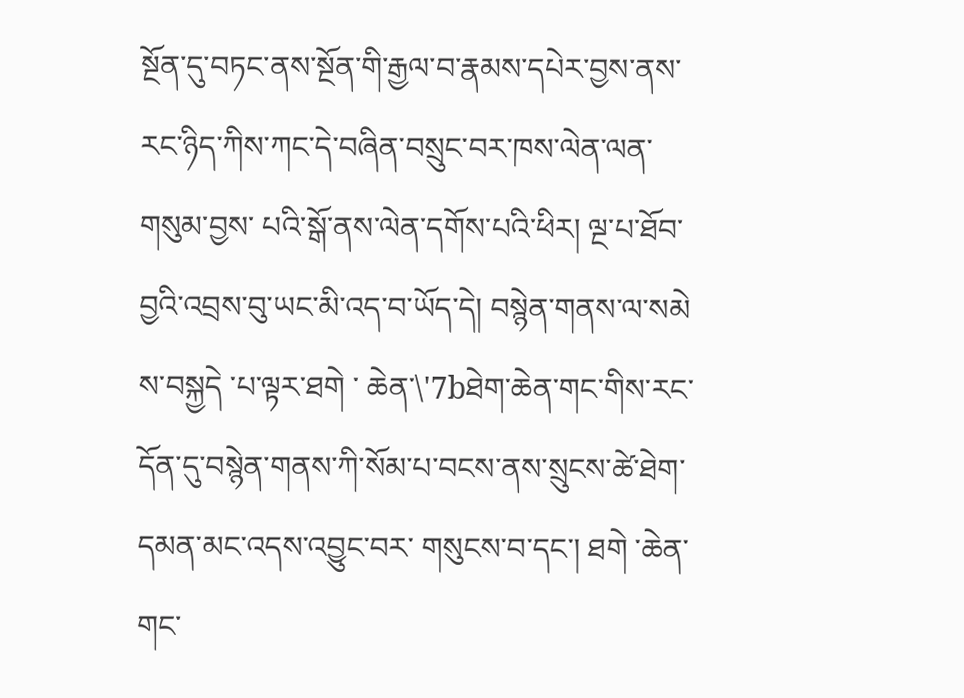སྔོན་དུ་བཏང་ནས་སྔོན་གི་རྒྱལ་བ་རྣམས་དཔེར་བྱས་ནས་རང་ཉིད་ཀིས་ཀང་དེ་བཞིན་བསྲུང་བར་ཁས་ལེན་ལན་གསུམ་བྱས་ པའི་སྒོ་ནས་ལེན་དགོས་པའི་ཕིར། ལྔ་པ་ཐོབ་བྱའི་འབྲས་བུ་ཡང་མི་འད་བ་ཡོད་དེ། བསྙེན་གནས་ལ་སམེ ས་བསྐྱདེ ་པ་ལྟར་ཐགེ ་ ཆེན་\'7bཐེག་ཆེན་གང་གིས་རང་དོན་དུ་བསྙེན་གནས་ཀི་སོམ་པ་བངས་ནས་སྲུངས་ཚེ་ཐེག་དམན་མང་འདས་འབྱུང་བར་ གསུངས་བ་དང་། ཐགེ ་ཆེན་གང་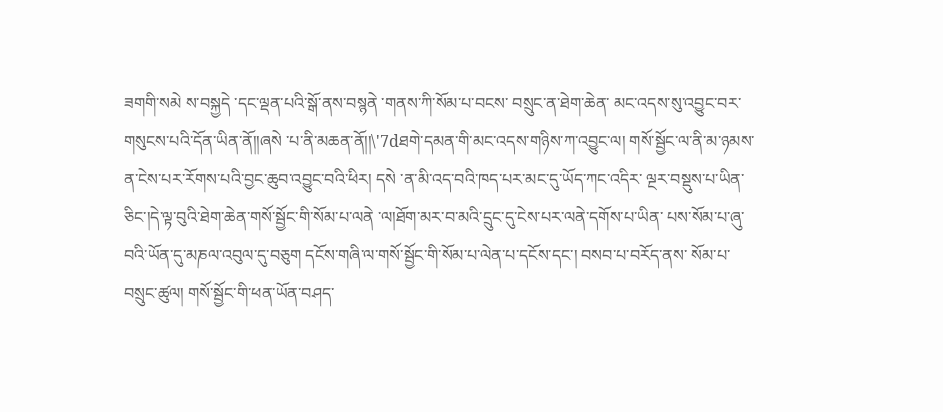ཟགགི་སམེ ས་བསྐྱདེ ་དང་ལྡན་པའི་སྒོ་ནས་བསྙནེ ་གནས་ཀི་སོམ་པ་བངས་ བསྲུང་ན་ཐེག་ཆེན་ མང་འདས་སུ་འབྱུང་བར་གསུངས་པའི་དོན་ཡིན་ནོ།།ཞསེ ་པ་ནི་མཆན་ནོ།།\'7dཐགེ་དམན་གི་མང་འདས་གཉིས་ཀ་འབྱུང་ལ། གསོ་སྦྱོང་ལ་ནི་མ་ཉམས་ན་ངེས་པར་རོགས་པའི་བྱང་ཆུབ་འབྱུང་བའི་ཕིར། དསེ ་ན་མི་འད་བའི་ཁད་པར་མང་དུ་ཡོད་ཀང་འདིར་ ལྔར་བསྡུས་པ་ཡིན་ཅིང་།དེ་ལྟ་བུའི་ཐེག་ཆེན་གསོ་སྦྱོང་གི་སོམ་པ་ལནེ ་ལ།ཐོག་མར་བ་མའི་དྲུང་དུ་ངེས་པར་ལནེ་དགོས་པ་ཡིན་ པས་སོམ་པ་ཞུ་བའི་ཡོན་དུ་མཎལ་འབུལ་དུ་བཅུག དངོས་གཞི་ལ་གསོ་སྦྱོང་གི་སོམ་པ་ལེན་པ་དངོས་དང་། བསབ་པ་བརོད་ནས་ སོམ་པ་བསྲུང་ཚུལ། གསོ་སྦྱོང་གི་ཕན་ཡོན་བཤད་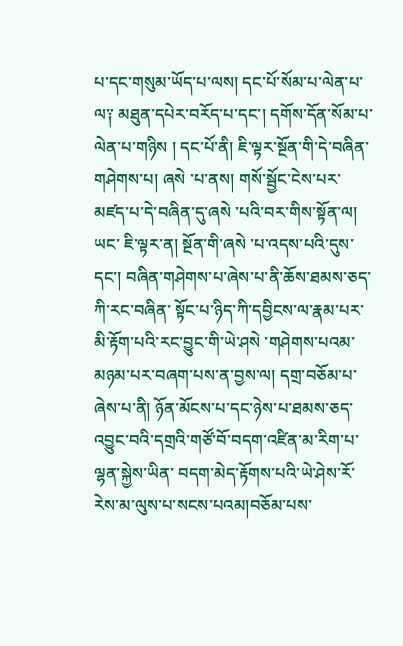པ་དང་གསུམ་ཡོད་པ་ལས། དང་པོ་སོམ་པ་ལེན་པ་ལ༑ མཐུན་དཔེར་བརོད་པ་དང་། དགོས་དོན་སོམ་པ་ལེན་པ་གཉིས ། དང་པོ་ནི། ཇི་ལྟར་སྔོན་གི་དེ་བཞིན་གཤེགས་པ། ཞསེ ་པ་ནས། གསོ་སྦྱོང་ངེས་པར་མཛད་པ་དེ་བཞིན་དུ་ཞསེ ་པའི་བར་གིས་སྟོན་ལ། ཡང་ ཇི་ལྟར་ན། སྔོན་གི་ཞསེ ་པ་འདས་པའི་དུས་དང་། བཞིན་གཤེགས་པ་ཞེས་པ་ནི་ཆོས་ཐམས་ཅད་ཀི་རང་བཞིན་ སྟོང་པ་ཉིད་ཀི་དབྱིངས་ལ་རྣམ་པར་མི་རྟོག་པའི་རང་བྱུང་གི་ཡེ་ཤསེ ་གཤེགས་པའམ་མཉམ་པར་བཞག་པས་ན་བྱས་ལ། དགྲ་བཅོམ་པ་ཞེས་པ་ནི། ཉོན་མོངས་པ་དང་ཉེས་པ་ཐམས་ཅད་འབྱུང་བའི་དགྲའི་གཙོ་བོ་བདག་འཛིན་མ་རིག་པ་ལྷན་སྐྱེས་ཡིན་ བདག་མེད་རྟོགས་པའི་ཡེ་ཤེས་རོ་རེས་མ་ལུས་པ་སངས་པའམ།བཅོམ་པས་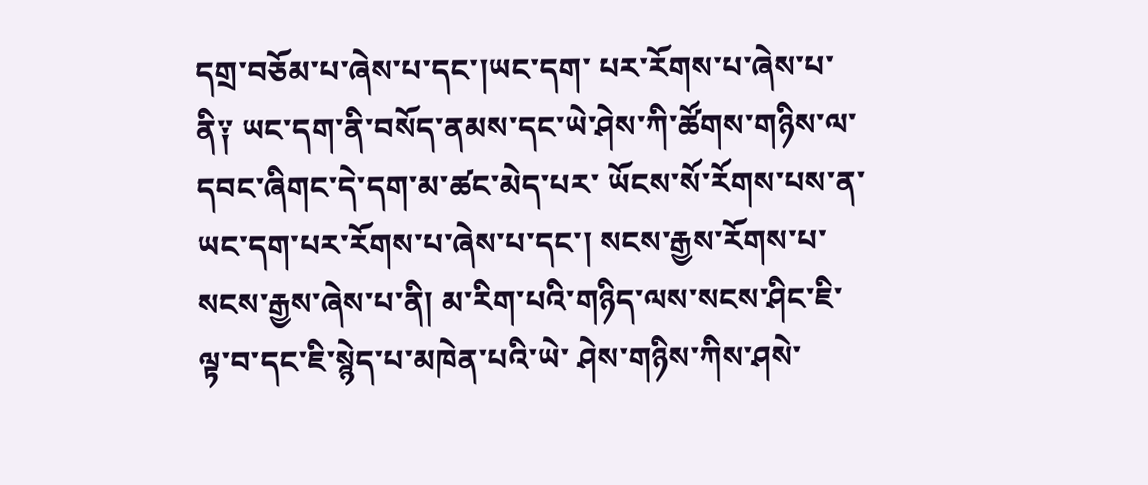དགྲ་བཅོམ་པ་ཞེས་པ་དང་།ཡང་དག་ པར་རོགས་པ་ཞེས་པ་ནི༑ ཡང་དག་ནི་བསོད་ནམས་དང་ཡེ་ཤེས་ཀི་ཚོགས་གཉིས་ལ་དབང་ཞིགང་དེ་དག་མ་ཚང་མེད་པར་ ཡོངས་སོ་རོགས་པས་ན་ཡང་དག་པར་རོགས་པ་ཞེས་པ་དང་། སངས་རྒྱས་རོགས་པ་སངས་རྒྱས་ཞེས་པ་ནི། མ་རིག་པའི་གཉིད་ལས་སངས་ཤིང་ཇི་ལྟ་བ་དང་ཇི་སྙེད་པ་མཁེན་པའི་ཡེ་ ཤེས་གཉིས་ཀིས་ཤསེ་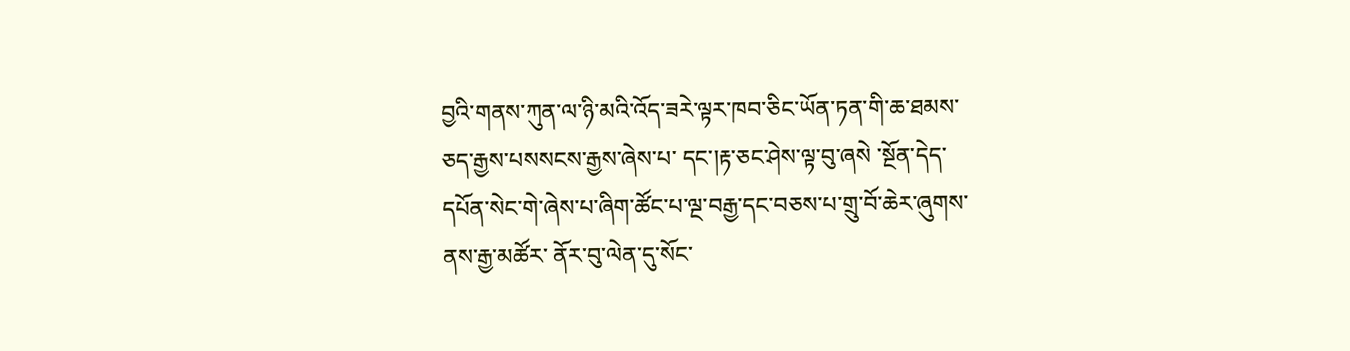བྱའི་གནས་ཀུན་ལ་ཉི་མའི་འོད་ཟརེ་ལྟར་ཁབ་ཅིང་ཡོན་ཏན་གི་ཆ་ཐམས་ཅད་རྒྱས་པསསངས་རྒྱས་ཞེས་པ་ དང་།རྟ་ཅང་ཤེས་ལྟ་བུ་ཞསེ ་སྔོན་དེད་དཔོན་སེང་གེ་ཞེས་པ་ཞིག་ཚོང་པ་ལྔ་བརྒྱ་དང་བཅས་པ་གྲུ་བོ་ཆེར་ཞུགས་ནས་རྒྱ་མཚོར་ ནོར་བུ་ལེན་དུ་སོང་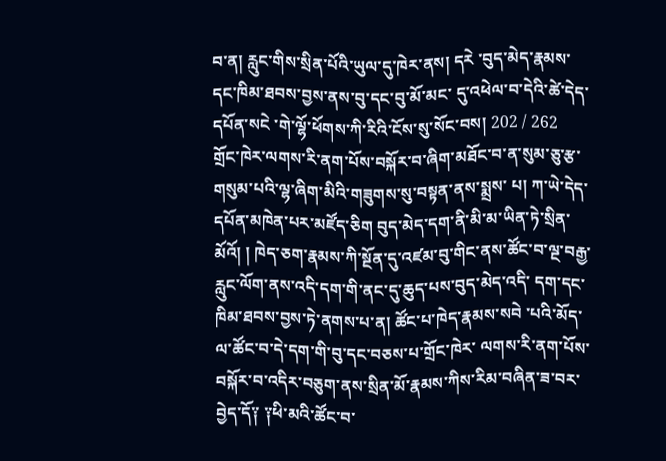བ་ན། རླུང་གིས་སྲིན་པོའི་ཡུལ་དུ་ཁེར་ནས། དརེ ་བུད་མེད་རྣམས་དང་ཁིམ་ཐབས་བྱས་ནས་བུ་དང་བུ་མོ་མང་ དུ་འཕེལ་བ་དེའི་ཚེ་དེད་དཔོན་སངེ ་གེ་ལྷོ་ཕོགས་ཀི་རིའི་ངོས་སུ་སོང་བས། 202 / 262
གྲོང་ཁེར་ལགས་རི་ནག་པོས་བསྐོར་བ་ཞིག་མཐོང་བ་ན་སུམ་ཅུ་རྩ་གསུམ་པའི་ལྷ་ཞིག་མིའི་གཟུགས་སུ་བསྟན་ནས་སྨྲས་ པ། ཀ་ཡེ་དེད་དཔོན་མཁེན་པར་མཛོད་ཅིག བུད་མེད་དག་ནི་མི་མ་ཡིན་ཏེ་སྲིན་མོའོ། ། ཁེད་ཅག་རྣམས་ཀི་སྔོན་དུ་འཛམ་བུ་གིང་ནས་ཚོང་བ་ལྔ་བརྒྱ་རླུང་ལོག་ནས་འདི་དག་གི་ནང་དུ་ཆུད་པས་བུད་མེད་འདི་ དག་དང་ཁིམ་ཐབས་བྱས་ཏེ་ནགས་པ་ན། ཚོང་པ་ཁེད་རྣམས་སབེ ་པའི་མོད་ལ་ཚོང་བ་དེ་དག་གི་བུ་དང་བཅས་པ་གྲོང་ཁེར་ ལགས་རི་ནག་པོས་བསྐོར་བ་འདིར་བཅུག་ནས་སྲིན་མོ་རྣམས་ཀིས་རིམ་བཞིན་ཟ་བར་བྱེད་དོ༑ ༑ཕི་མའི་ཚོང་བ་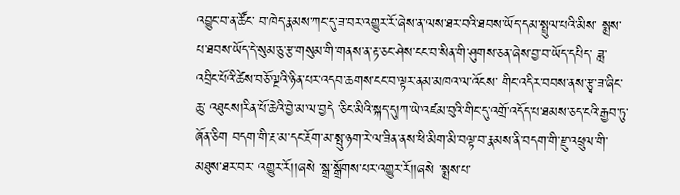འབྱུང་བ་ན་ཚོང་ བ་ཁེད་རྣམས་ཀང་དུ་ཟ་བར་འགྱུར་རོ་ཞེས་ན་ལས་ཐར་བའི་ཐབས་ཡོད་དམ་སྤྲུལ་པའི་མིས་ སྨྲས་པ་ཐབས་ཡོད་དེ་སུམ་ཅུ་རྩ་གསུམ་གི་གནས་ན་རྟ་ཅང་ཤེས་ངང་བ་སིན་གི་ཤུགས་ཅན་ཞེས་བྱ་བ་ཡོད་དཔིད་ ཟླ་འབྲིང་པོའི་ཚེས་བཅོ་ལྔའི་ཉིན་པར་འདབ་ཆགས་ངང་བ་ལྟར་ནམ་མཁའ་ལ་འོངས་ གིང་འདིར་བབས་ནས་རྩྭ་ཟ་ཞིང་ཆུ་ འཐུངས།རིན་པོ་ཆེའི་བྱེ་མ་ལ་བྱདེ ་ཅིང་མིའི་སྐད་དུ།ཀ་ཡེ་འཛམ་བུའི་གིང་དུ་འགྲོ་འདོད་པ་ཐམས་ཅད་ངའི་རྒྱབ་ཏུ་ ཞོན་ཅིག བདག་གི་རྔ་མ་དང་རྔོག་མ་སྤུ་ཉག་རེ་ལ་ཟིན་ནས་ཕི་མིག་མི་བལྟ་བ་རྣམས་ནི་བདག་གི་རྫུ་འཕྲུལ་གི་མཐུས་ཐར་བར་ འགྱུར་རོ།།ཞསེ ་སྒྲ་སྒྲོགས་པར་འགྱུར་རོ།།ཞསེ ་སྨྲས་པ་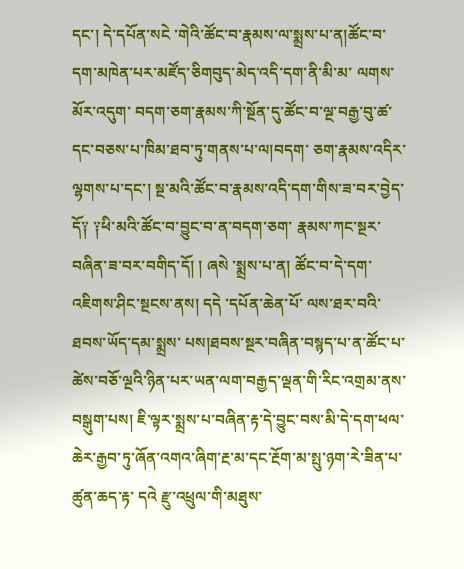དང་། དེ་དཔོན་སངེ ་གེའི་ཚོང་བ་རྣམས་ལ་སྨྲས་པ་ན།ཚོང་བ་དག་མཁེན་པར་མཛོད་ཅིགབུད་མེད་འདི་དག་ནི་མི་མ་ ལགས་མོར་འདུག་ བདག་ཅག་རྣམས་ཀི་སྔོན་དུ་ཚོང་བ་ལྔ་བརྒྱ་བུ་ཚ་དང་བཅས་པ་ཁིམ་ཐབ་ཏུ་གནས་པ་ལ།བདག་ ཅག་རྣམས་འདིར་ལྷགས་པ་དང་། སྔ་མའི་ཚོང་བ་རྣམས་འདི་དག་གིས་ཟ་བར་བྱེད་དོ༑ ༑ཕི་མའི་ཚོང་བ་བྱུང་བ་ན་བདག་ཅག་ རྣམས་ཀང་སྔར་བཞིན་ཟ་བར་བགིད་དོ། ། ཞསེ ་སྨྲས་པ་ན། ཚོང་བ་དེ་དག་འཇིགས་ཤིང་སྔངས་ནས། དདེ ་དཔོན་ཆེན་པོ་ ལས་ཐར་བའི་ཐབས་ཡོད་དམ་སྨྲས་ པས།ཐབས་སྔར་བཞིན་བསྙད་པ་ན་ཚོང་པ་ཚེས་བཅོ་ལྔའི་ཉིན་པར་ཡན་ལག་བརྒྱད་ལྡན་གི་རིང་འགྲམ་ནས་བསྒུག་པས། ཇི་ལྟར་སྨྲས་པ་བཞིན་རྟ་དེ་བྱུང་བས་མི་དེ་དག་ཕལ་ཆེར་རྒྱབ་ཏུ་ཞོན་འགའ་ཞིག་རྔ་མ་དང་རྔོག་མ་སྤུ་ཉག་རེ་ཟིན་པ་ཚུན་ཆད་རྟ་ དའེ རྫུ་འཕྲུལ་གི་མཐུས་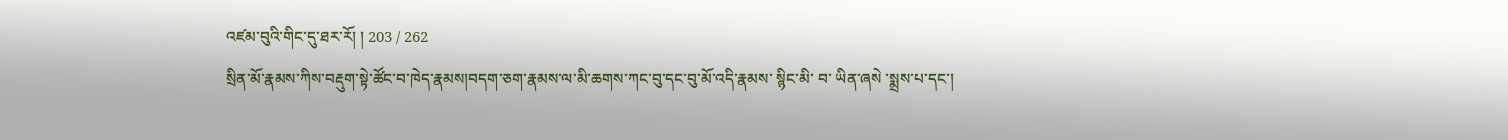འཛམ་བུའི་གིང་དུ་ཐར་རོ། ། 203 / 262
སྲིན་མོ་རྣམས་ཀིས་བརྡུག་སྟེ་ཚོང་བ་ཁེད་རྣམས།བདག་ཅག་རྣམས་ལ་མི་ཆགས་ཀང་བུ་དང་བུ་མོ་འདི་རྣམས་ སྙིང་མི་ བ་ ཡིན་ཞསེ ་སྨྲས་པ་དང་།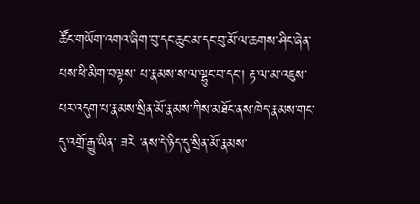ཚོང་གཡོག་འགའ་ཞིག་བུ་དང་ཆུང་མ་དང་བུ་མོ་ལ་ཆགས་ཤིང་ཞེན་པས་ཕི་མིག་བལྟས་ པ་རྣམས་ས་ལ་ལྷུང་བ་དང་། རྟ་ལ་མ་འཇུས་པར་འདུག་པ་རྣམས་སྲིན་མོ་རྣམས་ཀིས་མཐོང་ནས་ཁེད་རྣམས་གང་དུ་འགྲོ་རྒྱུ་ཡིན་ ཟརེ ་ནས་དེ་ཉིད་དུ་སྲིན་མོ་རྣམས་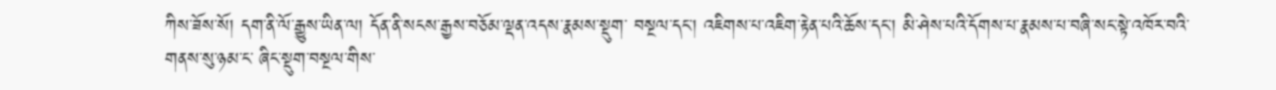ཀིས་ཟོས་སོ། དག་ནི་ལོ་རྒྱུས་ཡིན་ལ། དོན་ནི་སངས་རྒྱས་བཅོམ་ལྡན་འདས་རྣམས་སྡུག་ བསྔལ་དང་། འཇིགས་པ་འཇིག་རྟེན་པའི་ཆོས་དང་། མི་ཤེས་པའི་དོགས་པ་རྣམས་པ་བཞི་སང་སྟེ་འཁོར་བའི་གནས་སུ་ཉམ་ང་ ཞིང་སྡུག་བསྔལ་གིས་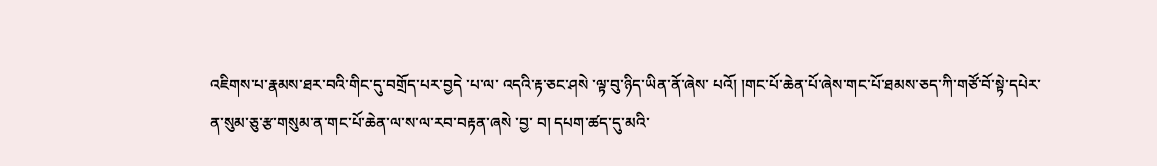འཇིགས་པ་རྣམས་ཐར་བའི་གིང་དུ་བགྲོད་པར་བྱདེ ་པ་ལ་ འདའི་རྟ་ཅང་ཤསེ ་ལྟ་བུ་ཉིད་ཡིན་ནོ་ཞེས་ པའོ། །གང་པོ་ཆེན་པོ་ཞེས་གང་པོ་ཐམས་ཅད་ཀི་གཙོ་བོ་སྟེ་དཔེར་ན་སུམ་ཅུ་རྩ་གསུམ་ན་གང་པོ་ཆེན་ལ་ས་ལ་རབ་བརྟན་ཞསེ ་བྱ་ བ། དཔག་ཚད་དུ་མའི་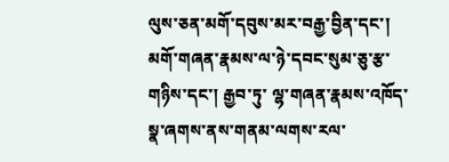ལུས་ཅན་མགོ་དབུས་མར་བརྒྱ་བྱིན་དང་། མགོ་གཞན་རྣམས་ལ་ཉེ་དབང་སུམ་ཅུ་རྩ་གཉིས་དང་། རྒྱབ་ཏུ་ ལྷ་གཞན་རྣམས་འཁོད་ སྣ་ཞགས་ནས་གནམ་ལགས་རལ་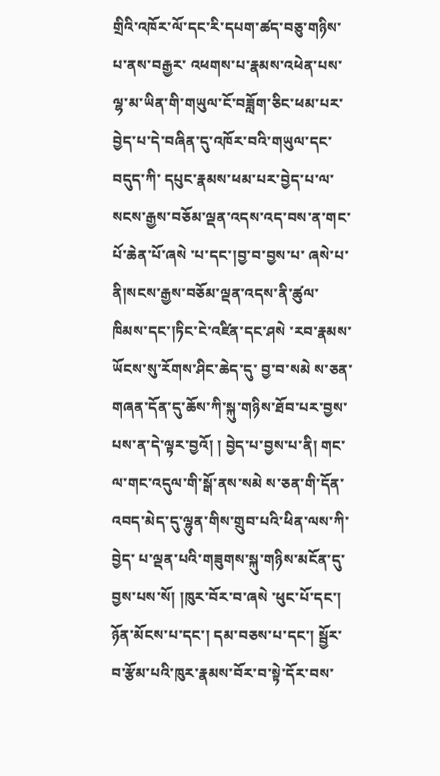གྲིའི་འཁོར་ལོ་དང་རི་དཔག་ཚད་བཅུ་གཉིས་པ་ནས་བརྒྱར་ འཕགས་པ་རྣམས་འཕེན་པས་ལྷ་མ་ཡིན་གི་གཡུལ་ངོ་བཟློག་ཅིང་ཕམ་པར་བྱེད་པ་དེ་བཞིན་དུ་འཁོར་བའི་གཡུལ་དང་བདུད་ཀི་ དཔུང་རྣམས་ཕམ་པར་བྱེད་པ་ལ་སངས་རྒྱས་བཅོམ་ལྡན་འདས་འད་བས་ན་གང་པོ་ཆེན་པོ་ཞསེ ་པ་དང་།བྱ་བ་བྱས་པ་ ཞསེ་པ་ནི།སངས་རྒྱས་བཅོམ་ལྡན་འདས་ནི་ཚུལ་ཁིམས་དང་།ཏིང་ངེ་འཛིན་དང་ཤསེ ་རབ་རྣམས་ཡོངས་སུ་རོགས་ཤིང་ཆེད་དུ་ བྱ་བ་སམེ ས་ཅན་གཞན་དོན་དུ་ཆོས་ཀི་སྐུ་གཉིས་ཐོབ་པར་བྱས་པས་ན་དེ་ལྟར་བྱའོ། ། བྱེད་པ་བྱས་པ་ནི། གང་ལ་གང་འདུལ་གི་སྒོ་ནས་སམེ ས་ཅན་གི་དོན་འབད་མེད་དུ་ལྷུན་གིས་གྲུབ་པའི་ཕིན་ལས་ཀི་བྱེད་ པ་ལྡན་པའི་གཟུགས་སྐུ་གཉིས་མངོན་དུ་བྱས་པས་སོ། །ཁུར་བོར་བ་ཞསེ ་ཕུང་པོ་དང་། ཉོན་མོངས་པ་དང་། དམ་བཅས་པ་དང་། སྦྱོར་བ་རྩོམ་པའི་ཁུར་རྣམས་བོར་བ་སྟེ་དོར་བས་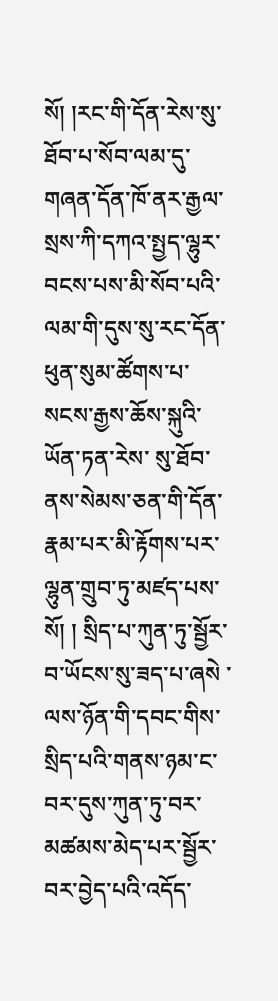སོ། །རང་གི་དོན་རེས་སུ་ཐོབ་པ་སོབ་ལམ་དུ་གཞན་དོན་ཁོ་ནར་རྒྱལ་ སྲས་ཀི་དཀའ་སྤྱད་ལྷུར་བངས་པས་མི་སོབ་པའི་ལམ་གི་དུས་སུ་རང་དོན་ཕུན་སུམ་ཚོགས་པ་སངས་རྒྱས་ཆོས་སྐུའི་ཡོན་ཏན་རེས་ སུ་ཐོབ་ནས་སེམས་ཅན་གི་དོན་རྣམ་པར་མི་རྟོགས་པར་ལྷུན་གྲུབ་ཏུ་མཛད་པས་སོ། ། སྲིད་པ་ཀུན་ཏུ་སྦྱོར་བ་ཡོངས་སུ་ཟད་པ་ཞསེ ་ལས་ཉོན་གི་དབང་གིས་སྲིད་པའི་གནས་ཉམ་ང་བར་དུས་ཀུན་ཏུ་བར་ མཚམས་མེད་པར་སྦྱོར་བར་བྱེད་པའི་འདོད་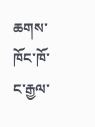ཆགས་ཁོང་ཁོ་ང་རྒྱལ་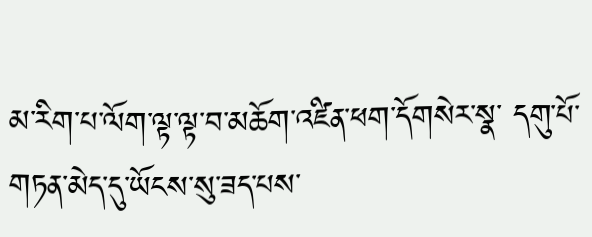མ་རིག་པ་ལོག་ལྟ་ལྟ་བ་མཆོག་འཛིན་ཕག་དོགསེར་སྣ་ དགུ་པོ་གཏན་མེད་དུ་ཡོངས་སུ་ཟད་པས་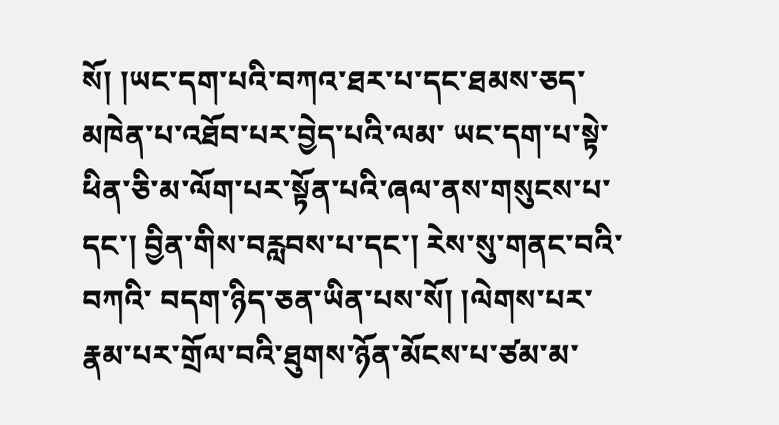སོ། །ཡང་དག་པའི་བཀའ་ཐར་པ་དང་ཐམས་ཅད་མཁེན་པ་འཐོབ་པར་བྱེད་པའི་ལམ་ ཡང་དག་པ་སྟེ་ཕིན་ཅི་མ་ལོག་པར་སྟོན་པའི་ཞལ་ནས་གསུངས་པ་དང་། བྱིན་གིས་བརླབས་པ་དང་། རེས་སུ་གནང་བའི་བཀའི་ བདག་ཉིད་ཅན་ཡིན་པས་སོ། །ལེགས་པར་རྣམ་པར་གྲོལ་བའི་ཐུགས་ཉོན་མོངས་པ་ཙམ་མ་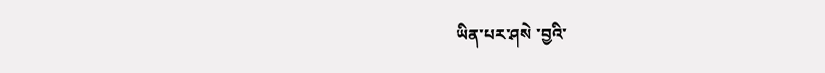ཡིན་པར་ཤསེ ་བྱའི་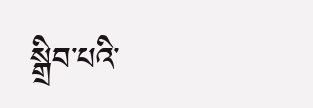སྒྲིབ་པའི་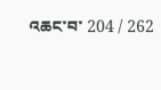འཆང་བ་ 204 / 262